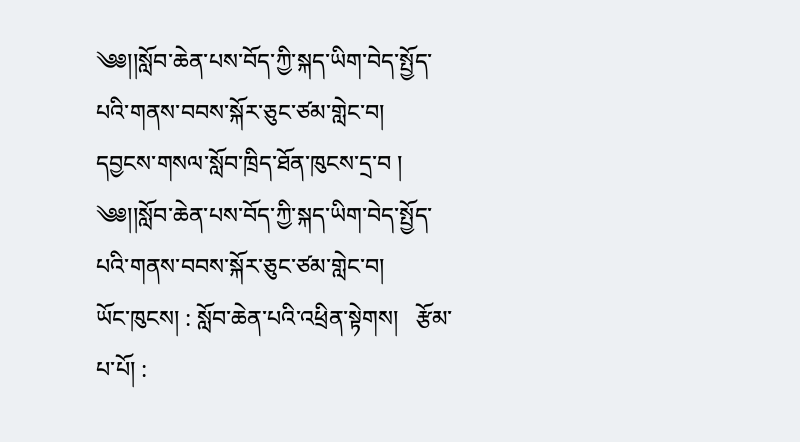༄༅།།སློབ་ཆེན་པས་བོད་ཀྱི་སྐད་ཡིག་བེད་སྤྱོད་པའི་གནས་བབས་སྐོར་ཅུང་ཙམ་གླེང་བ།
དབྱངས་གསལ་སློབ་ཁྲིད་ཐོན་ཁུངས་དྲ་བ །
༄༅།།སློབ་ཆེན་པས་བོད་ཀྱི་སྐད་ཡིག་བེད་སྤྱོད་པའི་གནས་བབས་སྐོར་ཅུང་ཙམ་གླེང་བ།
ཡོང་ཁུངས། : སློབ་ཆེན་པའི་འཕྲིན་སྟེགས།   རྩོམ་པ་པོ། :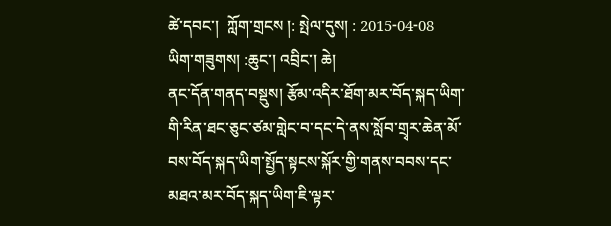ཚེ་དབང་།  ཀློག་གྲངས །: སྤེལ་དུས། : 2015-04-08
ཡིག་གཟུགས། :ཆུང་། འབྲིང་། ཆེ།
ནང་དོན་གནད་བསྡུས། རྩོམ་འདིར་ཐོག་མར་བོད་སྐད་ཡིག་གི་རིན་ཐང་ཅུང་ཙམ་གླེང་བ་དང་དེ་ནས་སློབ་གྲྭར་ཆེན་མོ་བས་བོད་སྐད་ཡིག་སྤྱོད་སྟངས་སྐོར་གྱི་གནས་བབས་དང་མཐའ་མར་བོད་སྐད་ཡིག་ཇི་ལྟར་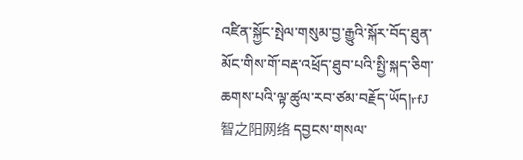འཛིན་སྐྱོང་སྤེལ་གསུམ་བྱ་རྒྱུའི་སྐོར་བོད་ཐུན་མོང་གིས་གོ་བརྡ་འཕྲོད་ཐུབ་པའི་སྤྱི་སྐད་ཅིག་ཆགས་པའི་ལྟ་ཚུལ་རབ་ཙམ་བརྗོད་ཡོད།rfJ智之阳网络 དབྱངས་གསལ་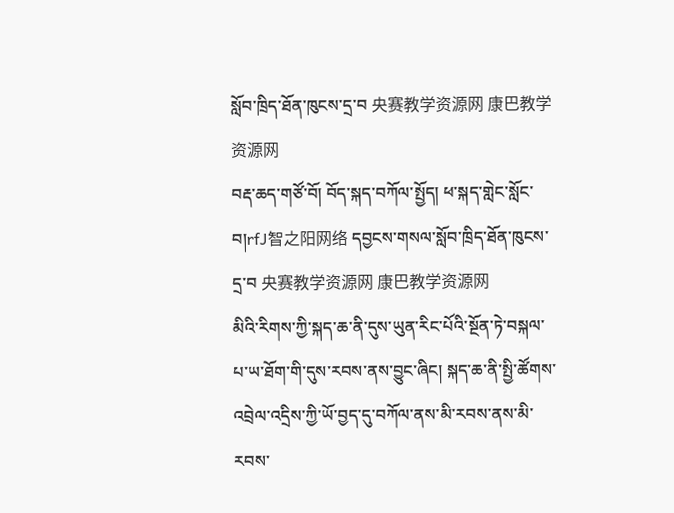སློབ་ཁྲིད་ཐོན་ཁུངས་དྲ་བ 央赛教学资源网 康巴教学资源网
བརྡ་ཆད་གཙོ་བོ། བོད་སྐད་བཀོལ་སྤྱོད། ཕ་སྐད་གླེང་སློང་བ།rfJ智之阳网络 དབྱངས་གསལ་སློབ་ཁྲིད་ཐོན་ཁུངས་དྲ་བ 央赛教学资源网 康巴教学资源网
མིའི་རིགས་ཀྱི་སྐད་ཆ་ནི་དུས་ཡུན་རིང་པོའི་སྔོན་ཏེ་བསྐལ་པ་ཡ་ཐོག་གི་དུས་རབས་ནས་བྱུང་ཞིང། སྐད་ཆ་ནི་སྤྱི་ཚོགས་འབྲེལ་འདྲིས་ཀྱི་ཡོ་བྱད་དུ་བཀོལ་ནས་མི་རབས་ནས་མི་རབས་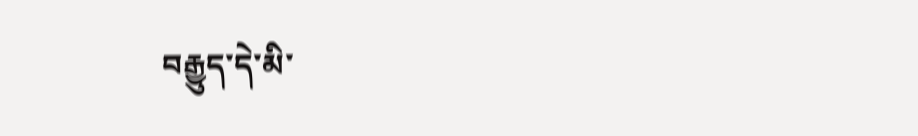བརྒྱུད་དེ་མི་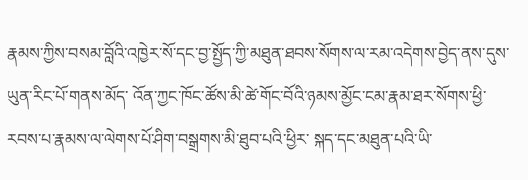རྣམས་ཀྱིས་བསམ་བློའི་འཁྱེར་སོ་དང་བྱ་སྤྱོད་ཀྱི་མཐུན་ཐབས་སོགས་ལ་རམ་འདེགས་བྱེད་ནས་དུས་ཡུན་རིང་པོ་གནས་མོད་ འོན་ཀྱང་ཁོང་ཚོས་མི་ཚེ་གོང་བོའི་ཉམས་མྱོང་ངམ་རྣམ་ཐར་སོགས་ཕྱི་རབས་པ་རྣམས་ལ་ལེགས་པོ་ཤིག་བསྒྲགས་མི་ཐུབ་པའི་ཕྱིར་ སྐད་དང་མཐུན་པའི་ཡི་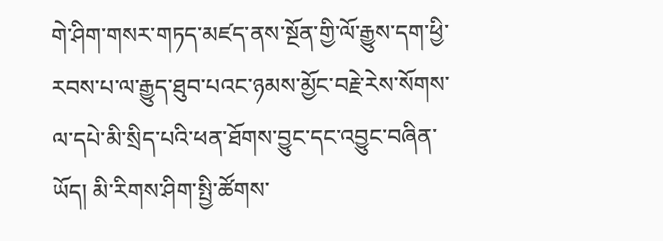གེ་ཤིག་གསར་གཏད་མཛད་ནས་སྔོན་གྱི་ལོ་རྒྱུས་དག་ཕྱི་རབས་པ་ལ་རྒྱུད་ཐུབ་པའང་ཉམས་མྱོང་བརྗེ་རེས་སོགས་ལ་དཔེ་མི་སྲིད་པའི་ཕན་ཐོགས་བྱུང་དང་འབྱུང་བཞིན་ཡོད། མི་རིགས་ཤིག་སྤྱི་ཚོགས་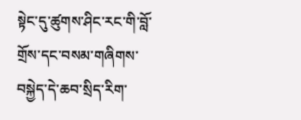སྟེང་དུ་ཚུགས་ཤིང་རང་གི་བློ་གྲོས་དང་བསམ་གཞིགས་བསྐྱེད་དེ་ཆབ་སྲིད་རིག་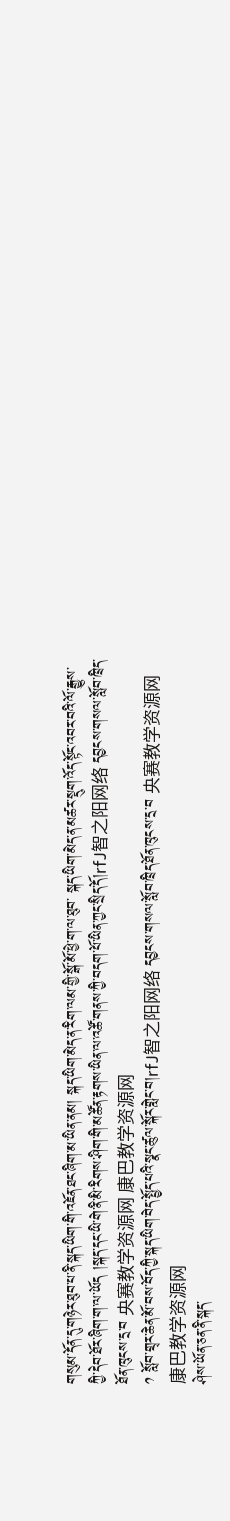གསུམ་དོན་དུ་གཉེར་ཐུབ་པ་ནི་སྐད་ཡིག་གི་འཇོན་ཐང་ཞིག་མ་ཡིན་ནམ། སྐད་ཡིག་མེད་ན་རིག་ལམ་གྱི་སྒོ་མོ་ཕྱེ་ག་ལ་ཐུབ་ སྐད་ཡིག་མེད་ན་མཚར་སྡུག་འོད་སྟོང་འབར་བའི་ལོ་རྒྱུས་ཀྱི་དེབ་ཐོར་ཞིག་ག་ལ་ཡོད །སྐད་དང་ཡི་གེ་ནི་མི་རིགས་ཤིག་གི་མཚོན་རྟགས་ཡིན་ལ་འཚོ་གནས་ཀྱི་བདག་པོ་ཡིན་ཀྱང་སྲིད་དོ།rfJ智之阳网络 དབྱངས་གསལ་སློབ་ཁྲིད་ཐོན་ཁུངས་དྲ་བ 央赛教学资源网 康巴教学资源网
༡ སློབ་གྲྭར་ཆེན་མོ་བས་བོད་ཀྱི་སྐད་ཡིག་བེད་སྤྱོད་པའི་སྣང་ཚུལ་སྐོར་གླེང་བ།rfJ智之阳网络 དབྱངས་གསལ་སློབ་ཁྲིད་ཐོན་ཁུངས་དྲ་བ 央赛教学资源网 康巴教学资源网
ཤེས་ཡོན་ཅན་ནི་སྐད་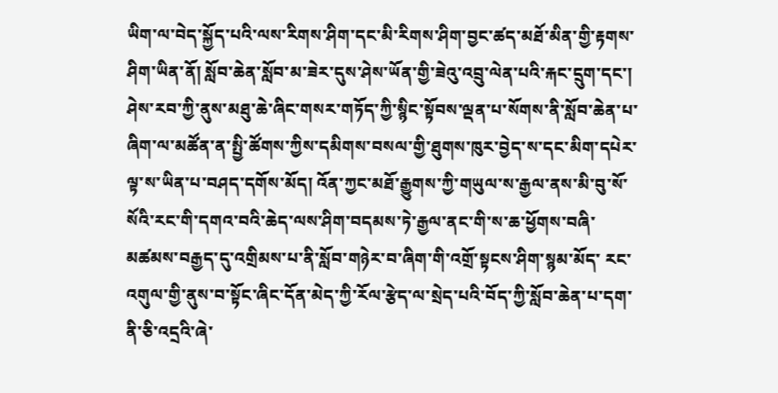ཡིག་ལ་བེད་སྐྱོད་པའི་ལས་རིགས་ཤིག་དང་མི་རིགས་ཤིག་བྱང་ཚད་མཐོ་མིན་གྱི་རྟགས་ཤིག་ཡིན་ནོ། སློབ་ཆེན་སློབ་མ་ཟེར་དུས་ཤེས་ཡོན་གྱི་ཟེའུ་འབྲུ་ལེན་པའི་རྐང་དྲུག་དང་། ཤེས་རབ་ཀྱི་ནུས་མཐུ་ཆེ་ཞིང་གསར་གཏོད་ཀྱི་སྙིང་སྟོབས་ལྡན་པ་སོགས་ནི་སློབ་ཆེན་པ་ཞིག་ལ་མཚོན་ན་སྤྱི་ཚོགས་ཀྱིས་དམིགས་བསལ་གྱི་ཐུགས་ཁུར་བྱེད་ས་དང་མིག་དཔེར་ལྟ་ས་ཡིན་པ་བཤད་དགོས་མོད། འོན་ཀྱང་མཐོ་རྒྱུགས་ཀྱི་གཡུལ་ས་རྒྱལ་ནས་མི་བུ་སོ་སོའི་རང་གི་དགའ་བའི་ཆེད་ལས་ཤིག་བདམས་ཏེ་རྒྱལ་ནང་གི་ས་ཆ་ཕྱོགས་བཞི་མཚམས་བརྒྱད་དུ་འགྲིམས་པ་ནི་སློབ་གཉེར་བ་ཞིག་གི་འགྲོ་སྟངས་ཤིག་སྙམ་མོད་ རང་འགུལ་གྱི་ནུས་བ་སྟོང་ཞིང་དོན་མེད་ཀྱི་རོལ་རྩེད་ལ་སྲེད་པའི་བོད་ཀྱི་སློབ་ཆེན་པ་དག་ནི་ཅི་འདྲའི་ཞེ་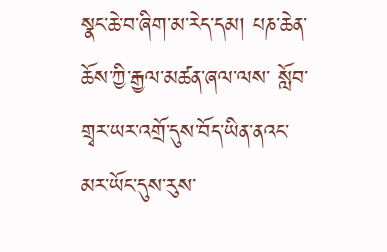སྣང་ཆེ་བ་ཞིག་མ་རེད་དམ། པཎ་ཆེན་ཆོས་ཀྱི་རྒྱལ་མཚན་ཞལ་ལས་ སློབ་གྲྭར་ཡར་འགྲོ་དུས་བོད་ཡིན་ནའང་མར་ཡོང་དུས་རུས་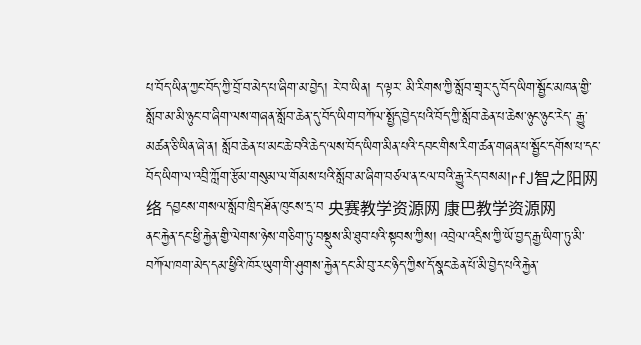པ་བོད་ཡིན་ཀྱང་བོད་ཀྱི་བྲོ་བ་མེད་པ་ཞིག་མ་བྱེད། རེ་བ་ཡིན། ད་ལྟར་ མི་རིགས་ཀྱི་སློབ་གྲྭར་དུ་བོད་ཡིག་སྦྱོང་མཁན་གྱི་སློབ་མ་མི་ཉུང་བ་ཞིག་ལས་གཞན་སློབ་ཆེན་དུ་བོད་ཡིག་བཀོལ་སྤྱོད་བྱེད་པའི་བོད་ཀྱི་སློབ་ཆེན་པ་ཆེས་ཉུང་ཉུང་རེད་ རྒྱུ་མཚན་ཅི་ཡིན་ཞེ་ན། སློབ་ཆེན་པ་མང་ཆེ་བའི་ཆེད་ལས་བོད་ཡིག་མིན་པའི་དབང་གིས་རིག་ཚན་གཞན་པ་སྦྱོང་དགོས་པ་དང་བོད་ཡིག་ལ་འབྲི་ཀློག་རྩོམ་གསུམ་ལ་གོམས་པའི་སློབ་མ་ཞིག་བཙལ་ན་ངལ་བའི་རྒྱུ་རེད་བསམ།rfJ智之阳网络 དབྱངས་གསལ་སློབ་ཁྲིད་ཐོན་ཁུངས་དྲ་བ 央赛教学资源网 康巴教学资源网
ནང་རྐྱེན་དང་ཕྱི་རྐྱེན་གྱི་ལེགས་ཉེས་གཅིག་ཏུ་བསྡུས་མི་ཐུབ་པའི་སྟབས་ཀྱིས། འབྲེལ་འདྲིས་ཀྱི་ཡོ་བྱད་རྒྱ་ཡིག་ཏུ་མི་བཀོལ་ཁག་མེད་དམ་ཕྱིའི་ཁོར་ཡུག་གི་ཤུགས་རྐྱེན་དང་མི་བུ་རང་ཉིད་ཀྱིས་དོ་སྣང་ཆེན་པོ་མི་བྱེད་པའི་རྐྱེན་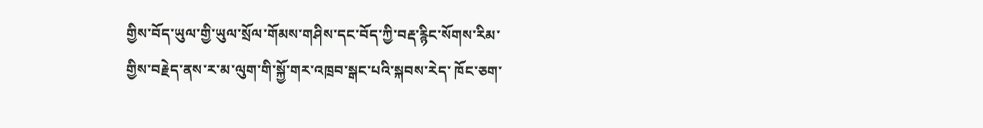གྱིས་བོད་ཡུལ་གྱི་ཡུལ་སྲོལ་གོམས་གཤིས་དང་བོད་ཀྱི་བརྡ་རྙིང་སོགས་རིམ་གྱིས་བརྗེད་ནས་ར་མ་ལུག་གི་སྐྱོ་གར་འཁྲབ་སྒང་པའི་སྐབས་རེད་ ཁོང་ཅག་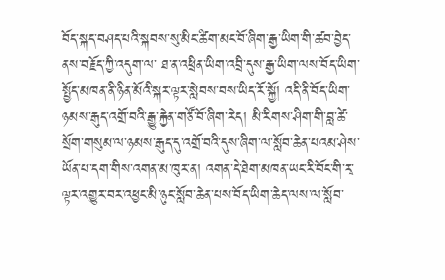བོད་སྐད་བཤད་པའི་སྐབས་སུ་མིང་ཚིག་མང་བོ་ཞིག་རྒྱ་ཡིག་གི་ཚབ་བྱེད་ནས་བརྗོད་ཀྱི་འདུག་ལ་ ཐ་ན་འཕྲིན་ཡིག་འབྲི་དུས་རྒྱ་ཡིག་ལས་བོད་ཡིག་སྤྱོད་མཁན་ནི་ཉིན་མོའི་སྐར་ལྟར་སླེབས་བས་ཡིད་རོ་སྐྱོ། འདི་ནི་བོད་ཡིག་ཉམས་རྒུད་འགྲོ་བའི་རྒྱུ་རྐྱེན་གཙོ་བོ་ཞིག་རེད། མི་རིགས་ཤིག་གི་བླ་ཚེ་སྲོག་གསུམ་ལ་ཉམས་རྒུད་དུ་འགྲོ་བའི་དུས་ཞིག་ལ་སློབ་ཆེན་པའམ་ཤེས་ཡོན་པ་དག་གིས་འགན་མ་ཁུར་ན། འགན་དེ་ཐེག་མཁན་ཡང་རི་བོང་གི་རྭ་ལྟར་འགྱུར་བར་འཕྱང་མི་ཉུང་སློབ་ཆེན་པས་བོད་ཡིག་ཆེད་ལས་ལ་སློབ་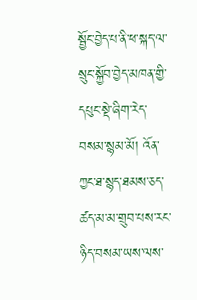སྦྱོང་བྱེད་པ་ནི་ཕ་སྐད་ལ་སྲུང་སྐྱོབ་བྱེད་མཁན་གྱི་དཔུང་སྡེ་ཞིག་རེད་བསམ་སྙམ་མོ། འོན་ཀྱང་ཐ་སྙད་ཐམས་ཅད་ཚད་མ་མ་གྲུབ་པས་རང་ཉིད་བསམ་ཡས་ལས་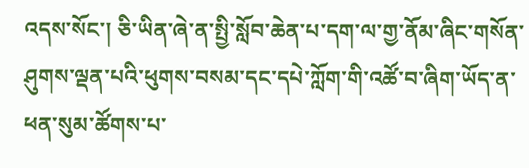འདས་སོང་། ཅི་ཡིན་ཞེ་ན་སྤྱི་སློབ་ཆེན་པ་དག་ལ་གྱ་ནོམ་ཞིང་གསོན་ཤུགས་ལྡན་པའི་ཕུགས་བསམ་དང་དཔེ་ཀློག་གི་འཚོ་བ་ཞིག་ཡོད་ན་ཕན་སུམ་ཚོགས་པ་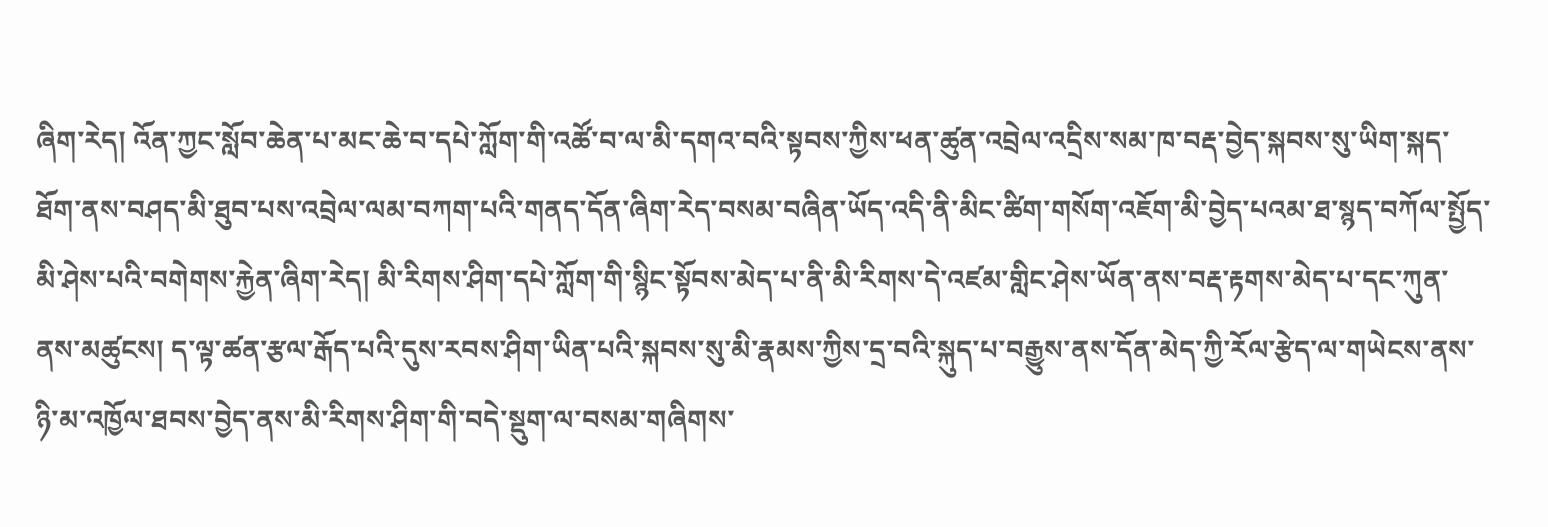ཞིག་རེད། འོན་ཀྱང་སློབ་ཆེན་པ་མང་ཆེ་བ་དཔེ་ཀློག་གི་འཚོ་བ་ལ་མི་དགའ་བའི་སྟབས་ཀྱིས་ཕན་ཚུན་འབྲེལ་འདྲིས་སམ་ཁ་བརྡ་བྱེད་སྐབས་སུ་ཡིག་སྐད་ཐོག་ནས་བཤད་མི་ཐུབ་པས་འབྲེལ་ལམ་བཀག་པའི་གནད་དོན་ཞིག་རེད་བསམ་བཞིན་ཡོད་འདི་ནི་མིང་ཚིག་གསོག་འཇོག་མི་བྱེད་པའམ་ཐ་སྙད་བཀོལ་སྤྱོད་མི་ཤེས་པའི་བགེགས་རྐྱེན་ཞིག་རེད། མི་རིགས་ཤིག་དཔེ་ཀློག་གི་སྙིང་སྟོབས་མེད་པ་ནི་མི་རིགས་དེ་འཛམ་གླིང་ཤེས་ཡོན་ནས་བརྡ་རྟགས་མེད་པ་དང་ཀུན་ནས་མཚུངས། ད་ལྟ་ཚན་རྩལ་རྒོད་པའི་དུས་རབས་ཤིག་ཡིན་པའི་སྐབས་སུ་མི་རྣམས་ཀྱིས་དྲ་བའི་སྐུད་པ་བརྒྱུས་ནས་དོན་མེད་ཀྱི་རོལ་རྩེད་ལ་གཡེངས་ནས་ཉི་མ་འཁྱོལ་ཐབས་བྱེད་ནས་མི་རིགས་ཤིག་གི་བདེ་སྡུག་ལ་བསམ་གཞིགས་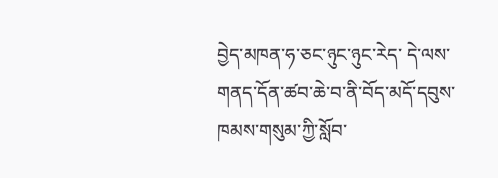བྱེད་མཁན་ཧ་ཅང་ཉུང་ཉུང་རེད་ དེ་ལས་གནད་དོན་ཚབ་ཆེ་བ་ནི་བོད་མདོ་དབུས་ཁམས་གསུམ་ཀྱི་སློབ་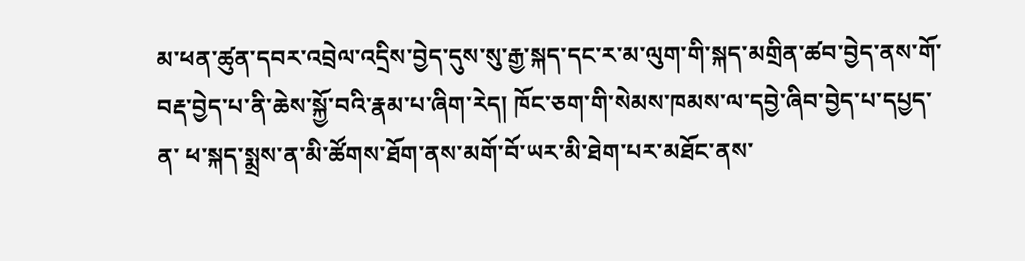མ་ཕན་ཚུན་དབར་འབྲེལ་འདྲིས་བྱེད་དུས་སུ་རྒྱ་སྐད་དང་ར་མ་ལུག་གི་སྐད་མགྲིན་ཚབ་བྱེད་ནས་གོ་བརྡ་བྱེད་པ་ནི་ཆེས་སྐྱོ་བའི་རྣམ་པ་ཞིག་རེད། ཁོང་ཅག་གི་སེམས་ཁམས་ལ་དབྱེ་ཞིབ་བྱེད་པ་དཔྱད་ན་ ཕ་སྐད་སྨྲས་ན་མི་ཚོགས་ཐོག་ནས་མགོ་བོ་ཡར་མི་ཐེག་པར་མཐོང་ནས་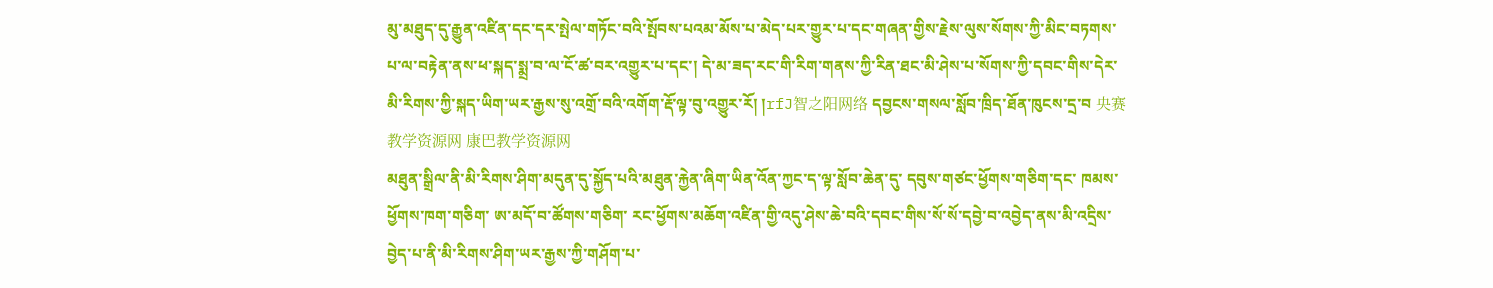མུ་མཐུད་དུ་རྒྱུན་འཛིན་དང་དར་སྤེལ་གཏོང་བའི་སྤོབས་པའམ་མོས་པ་མེད་པར་གྱུར་པ་དང་གཞན་གྱིས་རྗེས་ལུས་སོགས་ཀྱི་མིང་བཏགས་པ་ལ་བརྟེན་ནས་ཕ་སྐད་སྨྲ་བ་ལ་ངོ་ཚ་བར་འགྱུར་པ་དང་། དེ་མ་ཟད་རང་གི་རིག་གནས་ཀྱི་རིན་ཐང་མི་ཤེས་པ་སོགས་ཀྱི་དབང་གིས་དེར་མི་རིགས་ཀྱི་སྐད་ཡིག་ཡར་རྒྱས་སུ་འགྲོ་བའི་འགོག་རྡོ་ལྟ་བུ་འགྱུར་རོ། །rfJ智之阳网络 དབྱངས་གསལ་སློབ་ཁྲིད་ཐོན་ཁུངས་དྲ་བ 央赛教学资源网 康巴教学资源网
མཐུན་སྒྲིལ་ནི་མི་རིགས་ཤིག་མདུན་དུ་སྐྱོད་པའི་མཐུན་རྐྱེན་ཞིག་ཡིན་འོན་ཀྱང་ད་ལྟ་སློབ་ཆེན་དུ་ དབུས་གཙང་ཕྱོགས་གཅིག་དང་ ཁམས་ཕྱོགས་ཁག་གཅིག་ ཨ་མདོ་བ་ཚོགས་གཅིག་ རང་ཕྱོགས་མཆོག་འཛིན་གྱི་འདུ་ཤེས་ཆེ་བའི་དབང་གིས་སོ་སོ་དབྱེ་བ་འབྱེད་ནས་མི་འདྲིས་བྱེད་པ་ནི་མི་རིགས་ཤིག་ཡར་རྒྱས་ཀྱི་གཤོག་པ་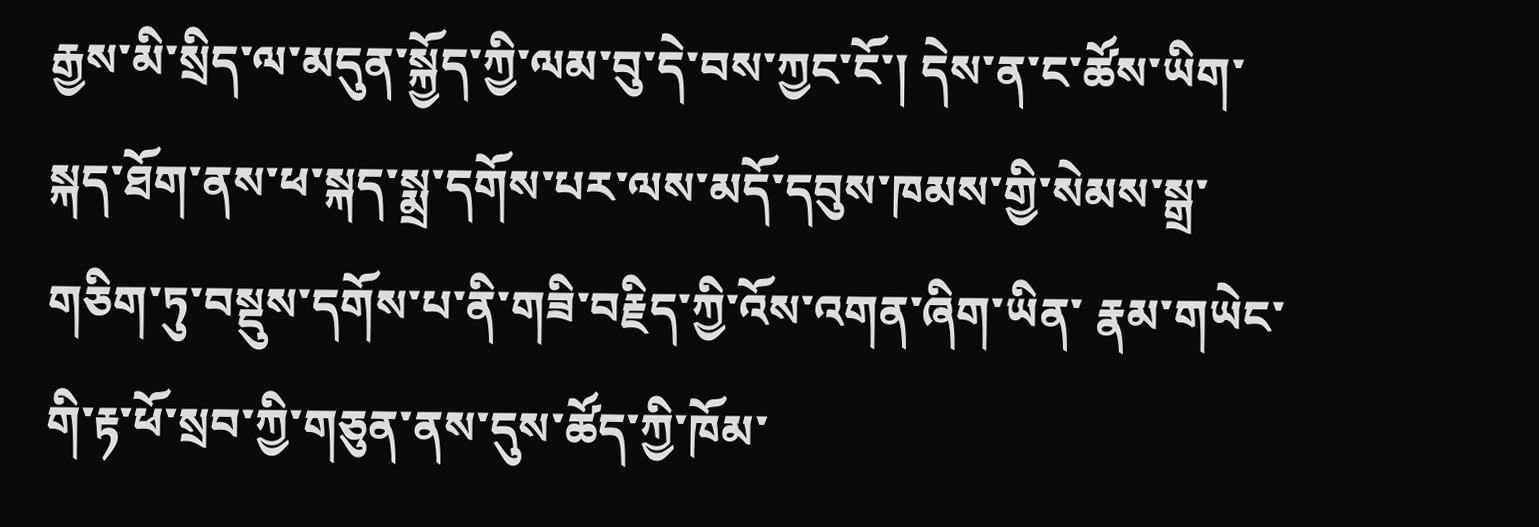རྒྱས་མི་སྲིད་ལ་མདུན་སྐྱོད་ཀྱི་ལམ་བུ་དེ་བས་ཀྱང་ངོ་། དེས་ན་ང་ཚོས་ཡིག་སྐད་ཐོག་ནས་ཕ་སྐད་སྨྲ་དགོས་པར་ལས་མདོ་དབུས་ཁམས་གྱི་སེམས་སྒྲ་གཅིག་ཏུ་བསྡུས་དགོས་པ་ནི་གཟི་བརྗིད་ཀྱི་འོས་འགན་ཞིག་ཡིན་ རྣམ་གཡེང་གི་རྟ་ཕོ་སྲབ་ཀྱི་གཅུན་ནས་དུས་ཚོད་ཀྱི་ཁོམ་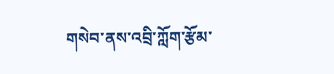གསེབ་ནས་འབྲི་ཀློག་རྩོམ་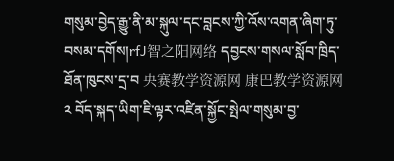གསུམ་བྱེད་རྒྱུ་ནི་མ་སྐུལ་དང་བླངས་ཀྱི་འོས་འགན་ཞིག་ཏུ་བསམ་དགོས།rfJ智之阳网络 དབྱངས་གསལ་སློབ་ཁྲིད་ཐོན་ཁུངས་དྲ་བ 央赛教学资源网 康巴教学资源网
༢ བོད་སྐད་ཡིག་ཇི་ལྟར་འཛིན་སྐྱོང་སྤེལ་གསུམ་བྱ་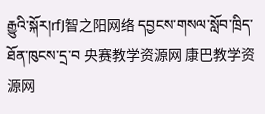རྒྱུའི་སྐོར།rfJ智之阳网络 དབྱངས་གསལ་སློབ་ཁྲིད་ཐོན་ཁུངས་དྲ་བ 央赛教学资源网 康巴教学资源网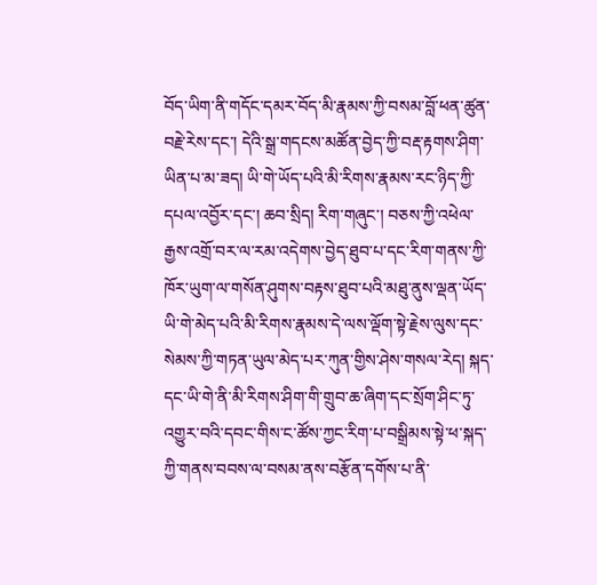བོད་ཡིག་ནི་གདོང་དམར་བོད་མི་རྣམས་ཀྱི་བསམ་བློ་ཕན་ཚུན་བརྗེ་རེས་དང་། དེའི་སྒྲ་གདངས་མཚོན་བྱེད་ཀྱི་བརྡ་རྟགས་ཤིག་ཡིན་པ་མ་ཟད། ཡི་གེ་ཡོད་པའི་མི་རིགས་རྣམས་རང་ཉིད་ཀྱི་དཔལ་འབྱོར་དང་། ཆབ་སྲིད། རིག་གཞུང་། བཅས་ཀྱི་འཕེལ་རྒྱས་འགྲོ་བར་ལ་རམ་འདེགས་བྱེད་ཐུབ་པ་དང་རིག་གནས་ཀྱི་ཁོར་ཡུག་ལ་གསོན་ཤུགས་བརྟས་ཐུབ་པའི་མཐུ་ནུས་ལྡན་ཡོད་ ཡི་གེ་མེད་པའི་མི་རིགས་རྣམས་དེ་ལས་ལྡོག་སྟེ་རྗེས་ལུས་དང་ སེམས་ཀྱི་གཏན་ཡུལ་མེད་པར་ཀུན་གྱིས་ཤེས་གསལ་རེད། སྐད་དང་ཡི་གེ་ནི་མི་རིགས་ཤིག་གི་གྲུབ་ཆ་ཞིག་དང་སྲོག་ཤིང་ཏུ་འགྱུར་བའི་དབང་གིས་ང་ཚོས་ཀྱང་རིག་པ་བསྒྲིམས་སྟེ་ཕ་སྐད་ཀྱི་གནས་བབས་ལ་བསམ་ནས་བརྩོན་དགོས་པ་ནི་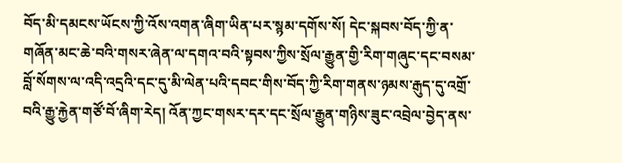བོད་མི་དམངས་ཡོངས་ཀྱི་འོས་འགན་ཞིག་ཡིན་པར་སྙམ་དགོས་སོ། དེང་སྐབས་བོད་ཀྱི་ན་གཞོན་མང་ཆེ་བའི་གསར་ཞེན་ལ་དགའ་བའི་སྟབས་ཀྱིས་སྲོལ་རྒྱུན་གྱི་རིག་གཞུང་དང་བསམ་བློ་སོགས་ལ་འདི་འདྲའི་དང་དུ་མི་ལེན་པའི་དབང་གིས་བོད་ཀྱི་རིག་གནས་ཉམས་རྒུད་དུ་འགྲོ་བའི་རྒྱུ་རྐྱེན་གཙོ་བོ་ཞིག་རེད། འོན་ཀྱང་གསར་དར་དང་སྲོལ་རྒྱུན་གཉིས་ཟུང་འབྲེལ་བྱེད་ནས་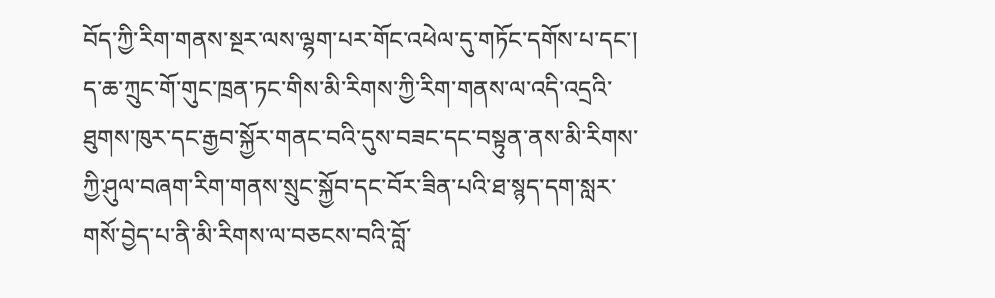བོད་ཀྱི་རིག་གནས་སྔར་ལས་ལྷག་པར་གོང་འཕེལ་དུ་གཏོང་དགོས་པ་དང་། ད་ཆ་ཀྲུང་གོ་གུང་ཁྲན་ཏང་གིས་མི་རིགས་ཀྱི་རིག་གནས་ལ་འདི་འདྲའི་ཐུགས་ཁུར་དང་རྒྱབ་སྐྱོར་གནང་བའི་དུས་བཟང་དང་བསྟུན་ནས་མི་རིགས་ཀྱི་ཤུལ་བཞག་རིག་གནས་སྲུང་སྐྱོབ་དང་བོར་ཟིན་པའི་ཐ་སྙད་དག་སླར་གསོ་བྱེད་པ་ནི་མི་རིགས་ལ་བཅངས་བའི་བློ་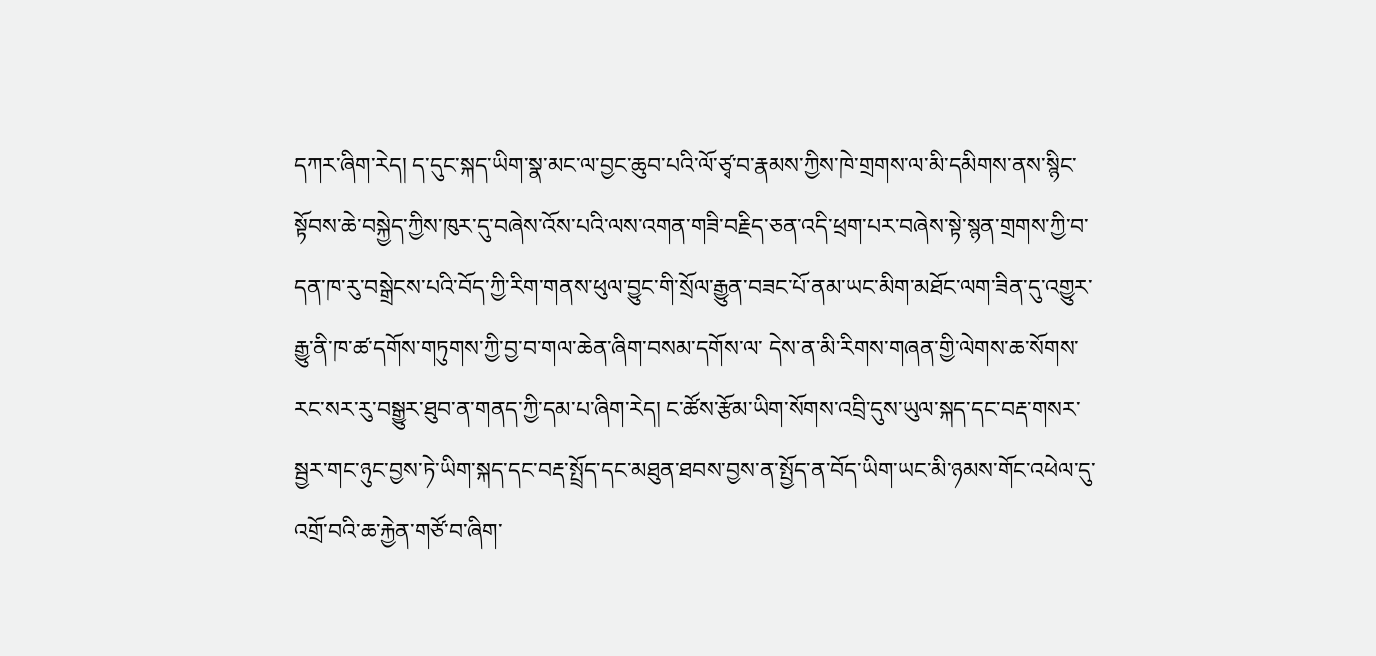དཀར་ཞིག་རེད། ད་དུང་སྐད་ཡིག་སྣ་མང་ལ་བྱང་ཆུབ་པའི་ལོ་ཙྭ་བ་རྣམས་ཀྱིས་ཁེ་གྲགས་ལ་མི་དམིགས་ནས་སྙིང་སྟོབས་ཆེ་བསྐྱེད་ཀྱིས་ཁུར་དུ་བཞེས་འོས་པའི་ལས་འགན་གཟི་བརྗིད་ཅན་འདི་ཕྲག་པར་བཞེས་སྟེ་སྙན་གྲགས་ཀྱི་བ་དན་ཁ་རུ་བསྒྲེངས་པའི་བོད་ཀྱི་རིག་གནས་ཕུལ་བྱུང་གི་སྲོལ་རྒྱུན་བཟང་པོ་ནམ་ཡང་མིག་མཐོང་ལག་ཟིན་དུ་འགྱུར་རྒྱུ་ནི་ཁ་ཚ་དགོས་གཏུགས་ཀྱི་བྱ་བ་གལ་ཆེན་ཞིག་བསམ་དགོས་ལ་ དེས་ན་མི་རིགས་གཞན་གྱི་ལེགས་ཆ་སོགས་རང་སར་རུ་བསྒྱུར་ཐུབ་ན་གནད་ཀྱི་དམ་པ་ཞིག་རེད། ང་ཚོས་རྩོམ་ཡིག་སོགས་འབྲི་དུས་ཡུལ་སྐད་དང་བརྡ་གསར་སྦྱར་གང་ཉུང་བྱས་ཏེ་ཡིག་སྐད་དང་བརྡ་སྤྲོད་དང་མཐུན་ཐབས་བྱས་ན་སྤྱོད་ན་བོད་ཡིག་ཡང་མི་ཉམས་གོང་འཕེལ་དུ་འགྲོ་བའི་ཆ་རྐྱེན་གཙོ་བ་ཞིག་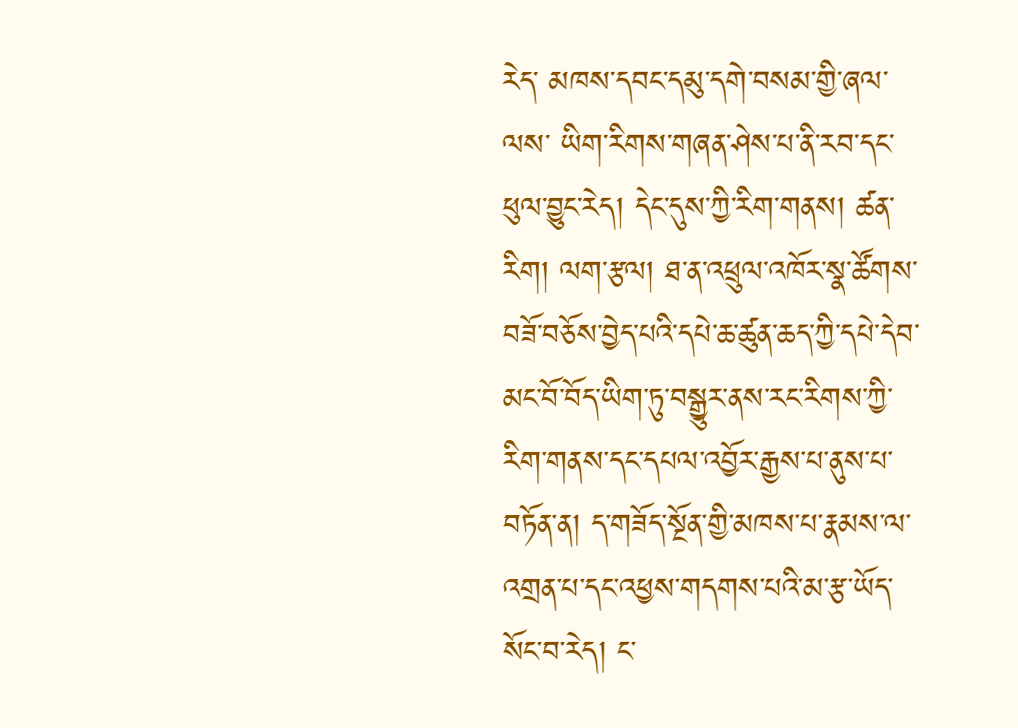རེད་ མཁས་དབང་དམུ་དགེ་བསམ་གྱི་ཞལ་ལས་ ཡིག་རིགས་གཞན་ཤེས་པ་ནི་རབ་དང་ཕུལ་བྱུང་རེད། དེང་དུས་ཀྱི་རིག་གནས། ཚན་རིག། ལག་རྩལ། ཐ་ན་འཕྲུལ་འཁོར་སྣ་ཚོགས་བཟོ་བཅོས་བྱེད་པའི་དཔེ་ཆ་ཚུན་ཆད་ཀྱི་དཔེ་དེབ་མང་བོ་བོད་ཡིག་ཏུ་བསྒྱུར་ནས་རང་རིགས་ཀྱི་རིག་གནས་དང་དཔལ་འབྱོར་རྒྱས་པ་ནུས་པ་བཏོན་ན། ད་གཟོད་སྔོན་གྱི་མཁས་པ་རྣམས་ལ་འགྲན་པ་དང་འཕྱས་གདགས་པའི་མ་རྩ་ཡོད་སོང་བ་རེད། ང་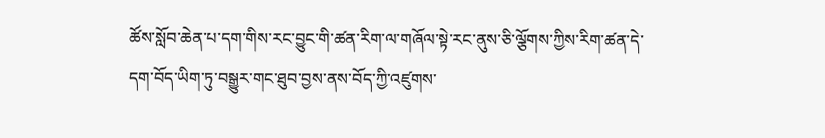ཚོས་སློབ་ཆེན་པ་དག་གིས་རང་བྱུང་གི་ཚན་རིག་ལ་གཞོལ་སྟེ་རང་ནུས་ཅི་ལྕོགས་ཀྱིས་རིག་ཚན་དེ་དག་བོད་ཡིག་ཏུ་བསྒྱུར་གང་ཐུབ་བྱས་ནས་བོད་ཀྱི་འཛུགས་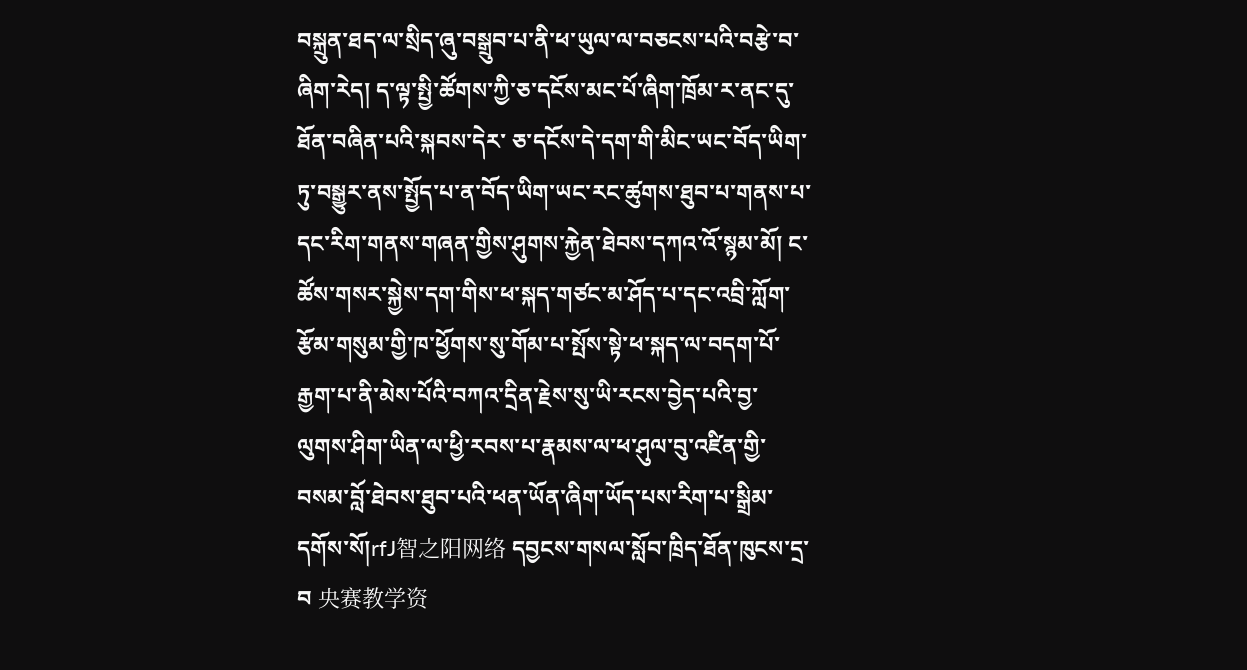བསྐྲུན་ཐད་ལ་སྲིད་ཞུ་བསྒྲུབ་པ་ནི་ཕ་ཡུལ་ལ་བཅངས་པའི་བརྩེ་བ་ཞིག་རེད། ད་ལྟ་སྤྱི་ཚོགས་ཀྱི་ཅ་དངོས་མང་པོ་ཞིག་ཁྲོམ་ར་ནང་དུ་ཐོན་བཞིན་པའི་སྐབས་དེར་ ཅ་དངོས་དེ་དག་གི་མིང་ཡང་བོད་ཡིག་ཏུ་བསྒྱུར་ནས་སྤྱོད་པ་ན་བོད་ཡིག་ཡང་རང་ཚུགས་ཐུབ་པ་གནས་པ་དང་རིག་གནས་གཞན་གྱིས་ཤུགས་རྐྱེན་ཐེབས་དཀའ་འོ་སྙམ་མོ། ང་ཚོས་གསར་སྐྱེས་དག་གིས་ཕ་སྐད་གཙང་མ་ཤོད་པ་དང་འབྲི་ཀློག་རྩོམ་གསུམ་གྱི་ཁ་ཕྱོགས་སུ་གོམ་པ་སྤོས་སྟེ་ཕ་སྐད་ལ་བདག་པོ་རྒྱག་པ་ནི་མེས་པོའི་བཀའ་དྲིན་རྗེས་སུ་ཡི་རངས་བྱེད་པའི་བྱ་ལུགས་ཤིག་ཡིན་ལ་ཕྱི་རབས་པ་རྣམས་ལ་ཕ་ཤུལ་བུ་འཛིན་གྱི་བསམ་བློ་ཐེབས་ཐུབ་པའི་ཕན་ཡོན་ཞིག་ཡོད་པས་རིག་པ་སྒྲིམ་དགོས་སོ།rfJ智之阳网络 དབྱངས་གསལ་སློབ་ཁྲིད་ཐོན་ཁུངས་དྲ་བ 央赛教学资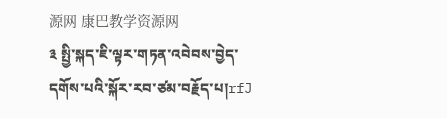源网 康巴教学资源网
༣ སྤྱི་སྐད་ཇི་ལྟར་གཏན་འབེབས་བྱེད་དགོས་པའི་སྐོར་རབ་ཙམ་བརྗོད་པ།rfJ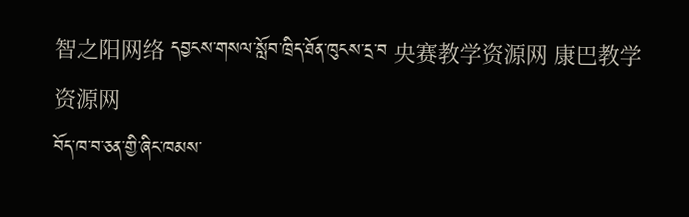智之阳网络 དབྱངས་གསལ་སློབ་ཁྲིད་ཐོན་ཁུངས་དྲ་བ 央赛教学资源网 康巴教学资源网
བོད་ཁ་བ་ཅན་གྱི་ཞིང་ཁམས་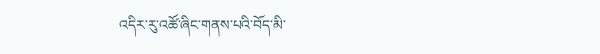འདིར་རུ་འཚོ་ཞིང་གནས་པའི་བོད་མི་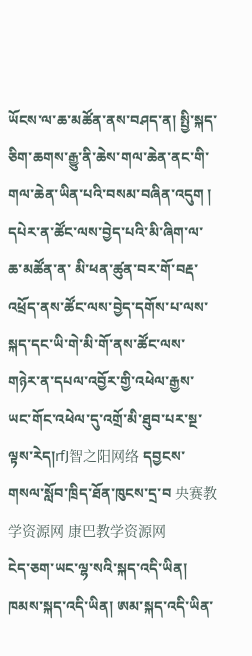ཡོངས་ལ་ཆ་མཚོན་ནས་བཤད་ན། སྤྱི་སྐད་ཅིག་ཆགས་རྒྱུ་ནི་ཆེས་གལ་ཆེན་ནང་གི་གལ་ཆེན་ཡིན་པའི་བསམ་བཞིན་འདུག ། དཔེར་ན་ཚོང་ལས་བྱེད་པའི་མི་ཞིག་ལ་ཆ་མཚོན་ན་ མི་ཕན་ཚུན་བར་གོ་བརྡ་འཕྲོད་ནས་ཚོང་ལས་བྱེད་དགོས་པ་ལས་སྐད་དང་ཡི་གེ་མི་གོ་ནས་ཚོང་ལས་གཉེར་ན་དཔལ་འབྱོར་གྱི་འཕེལ་རྒྱས་ཡང་གོང་འཕེལ་དུ་འགྲོ་མི་ཐུབ་པར་སྔ་ལྟས་རེད།rfJ智之阳网络 དབྱངས་གསལ་སློབ་ཁྲིད་ཐོན་ཁུངས་དྲ་བ 央赛教学资源网 康巴教学资源网
ངེད་ཅག་ཡང་ལྷ་སའི་སྐད་འདི་ཡིན། ཁམས་སྐད་འདི་ཡིན། ཨམ་སྐད་འདི་ཡིན་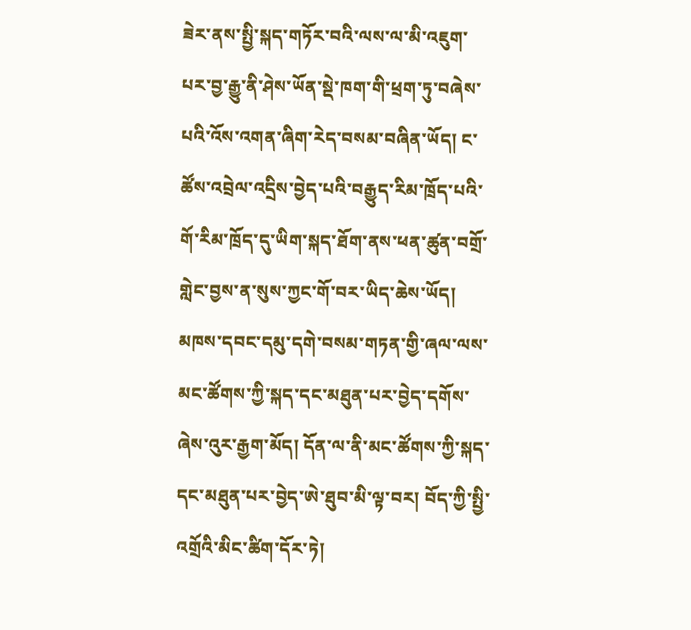ཟེར་ནས་སྤྱི་སྐད་གཏོར་བའི་ལས་ལ་མི་འཇུག་པར་བྱ་རྒྱུ་ནི་ཤེས་ཡོན་སྡེ་ཁག་གི་ཕྲག་ཏུ་བཞེས་པའི་འོས་འགན་ཞིག་རེད་བསམ་བཞིན་ཡོད། ང་ཚོས་འབྲེལ་འདྲིས་བྱེད་པའི་བརྒྱུད་རིམ་ཁྲོད་པའི་གོ་རིམ་ཁྲོད་དུ་ཡིག་སྐད་ཐོག་ནས་ཕན་ཚུན་བགྲོ་གླེང་བྱས་ན་སུས་ཀྱང་གོ་བར་ཡིད་ཆེས་ཡོད། མཁས་དབང་དམུ་དགེ་བསམ་གཏན་གྱི་ཞལ་ལས་ མང་ཚོགས་ཀྱི་སྐད་དང་མཐུན་པར་བྱེད་དགོས་ཞེས་འུར་རྒྱག་མོད། དོན་ལ་ནི་མང་ཚོགས་ཀྱི་སྐད་དང་མཐུན་པར་བྱེད་ཨེ་ཐུབ་མི་ལྟ་བར། བོད་ཀྱི་སྤྱི་འགྲོའི་མིང་ཚིག་དོར་ཏེ།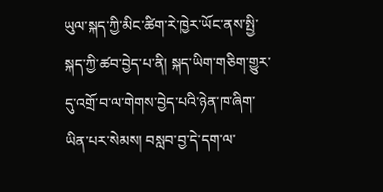ཡུལ་སྐད་ཀྱི་མིང་ཚིག་རེ་ཁྱེར་ཡོང་ནས་སྤྱི་སྐད་ཀྱི་ཚབ་བྱེད་པ་ནི། སྐད་ཡིག་གཅིག་གྱུར་དུ་འགྲོ་བ་ལ་གེགས་བྱེད་པའི་ཉེན་ཁ་ཞིག་ཡིན་པར་སེམས། བསླབ་བྱ་དེ་དག་ལ་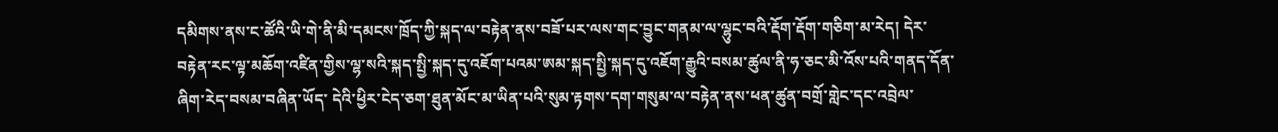དམིགས་ནས་ང་ཚོའི་ཡི་གེ་ནི་མི་དམངས་ཁྲོད་ཀྱི་སྐད་ལ་བརྟེན་ནས་བཟོ་པར་ལས་གང་བྱུང་གནམ་ལ་ལྷུང་བའི་རྡོག་རྡོག་གཅིག་མ་རེད། དེར་བརྟེན་རང་ལྟ་མཆོག་འཛིན་གྱིས་ལྷ་སའི་སྐད་སྤྱི་སྐད་དུ་འཇོག་པའམ་ཨམ་སྐད་སྤྱི་སྐད་དུ་འཇོག་རྒྱུའི་བསམ་ཚུལ་ནི་ཧ་ཅང་མི་འོས་པའི་གནད་དོན་ཞིག་རེད་བསམ་བཞིན་ཡོད་ དེའི་ཕྱིར་ངེད་ཅག་ཐུན་མོང་མ་ཡིན་པའི་སུམ་རྟགས་དག་གསུམ་ལ་བརྟེན་ནས་ཕན་ཚུན་བགྲོ་གླེང་དང་འབྲེལ་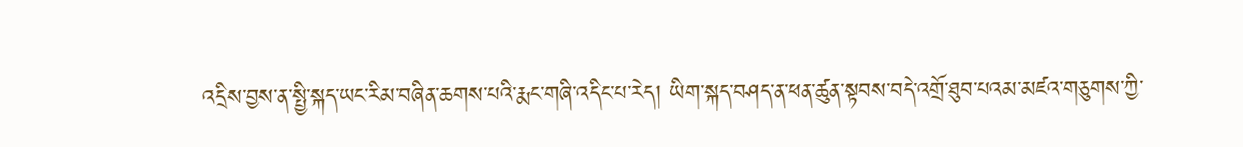འདྲིས་བྱས་ན་སྤྱི་སྐད་ཡང་རིམ་བཞིན་ཆགས་པའི་རྨང་གཞི་འདིང་པ་རེད། ཡིག་སྐད་བཤད་ན་ཕན་ཚུན་སྟབས་བདེ་འགྲོ་ཐུབ་པའམ་མཛའ་གཅུགས་ཀྱི་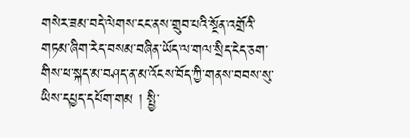གསེར་ཟམ་བདེ་ལེགས་ངང་ནས་གྲུབ་པའི་སྔོན་འགྲོའི་གཏམ་ཞིག་རེད་བསམ་བཞིན་ཡོད་ལ་གལ་སྲིད་ངེད་ཅག་གིས་ཕ་སྐད་མ་བཤད་ན་མ་འོངས་བོད་ཀྱི་གནས་བབས་སུ་ཡིས་དཔྱད་དཔོག་གམ ། སྤྱི་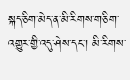སྐད་ཅིག་མེད་ན་མི་རིགས་གཅིག་འགྱུར་གྱི་འདུ་ཤེས་དང་། མི་རིགས་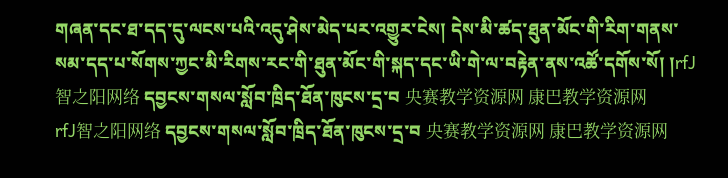གཞན་དང་ཐ་དད་དུ་ལངས་པའི་འདུ་ཤེས་མེད་པར་འགྱུར་ངེས། དེས་མི་ཚད་ཐུན་མོང་གི་རིག་གནས་སམ་དད་པ་སོགས་ཀྱང་མི་རིགས་རང་གི་ཐུན་མོང་གི་སྐད་དང་ཡི་གེ་ལ་བརྟེན་ནས་འཚོ་དགོས་སོ། །rfJ智之阳网络 དབྱངས་གསལ་སློབ་ཁྲིད་ཐོན་ཁུངས་དྲ་བ 央赛教学资源网 康巴教学资源网
rfJ智之阳网络 དབྱངས་གསལ་སློབ་ཁྲིད་ཐོན་ཁུངས་དྲ་བ 央赛教学资源网 康巴教学资源网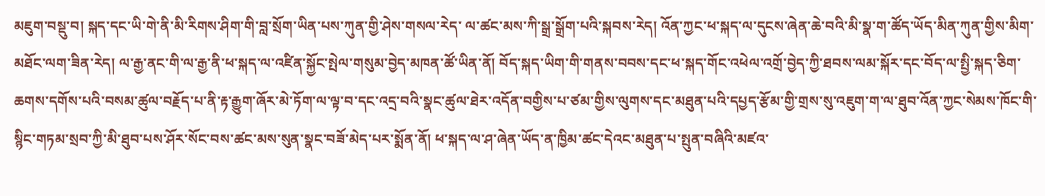མཇུག་བསྡུ་བ། སྐད་དང་ཡི་གེ་ནི་མི་རིགས་ཤིག་གི་བླ་སྲོག་ཡིན་པས་ཀུན་གྱི་ཤེས་གསལ་རེད་ ལ་ཚང་མས་ཀི་སྒྲ་སྒྲོག་པའི་སྐབས་རེད། འོན་ཀྱང་ཕ་སྐད་ལ་དུངས་ཞེན་ཆེ་བའི་མི་སྣ་ག་ཚོད་ཡོད་མིན་ཀུན་གྱིས་མིག་མཐོང་ལག་ཟིན་རེད། ལ་རྒྱ་ནང་གི་ལ་རྒྱ་ནི་ཕ་སྐད་ལ་འཛིན་སྐྱོང་སྤེལ་གསུམ་བྱེད་མཁན་ཚོ་ཡིན་ནོ། བོད་སྐད་ཡིག་གི་གནས་བབས་དང་ཕ་སྐད་གོང་འཕེལ་འགྲོ་བྱེད་ཀྱི་ཐབས་ལམ་སྐོར་དང་བོད་ལ་སྤྱི་སྐད་ཅིག་ཆགས་དགོས་པའི་བསམ་ཚུལ་བརྗོད་པ་ནི་རྟ་རྒྱུག་ཞོར་མེ་ཏོག་ལ་ལྟ་བ་དང་འདྲ་བའི་སྣང་ཚུལ་ཐེར་འདོན་བགྱིས་པ་ཙམ་གྱིས་ལུགས་དང་མཐུན་པའི་དཔྱད་རྩོམ་གྱི་གྲས་སུ་འཇུག་ག་ལ་ཐུབ་འོན་ཀྱང་སེམས་ཁོང་གི་སྙིང་གཏམ་སྲབ་ཀྱི་མི་ཐུབ་པས་ཤོར་སོང་བས་ཚང་མས་སུན་སྣང་བཟོ་མེད་པར་སྨོན་ནོ། ཕ་སྐད་ལ་ཤ་ཞེན་ཡོད་ན་ཁྱིམ་ཚང་དེའང་མཐུན་པ་སྤུན་བཞིའི་མཛའ་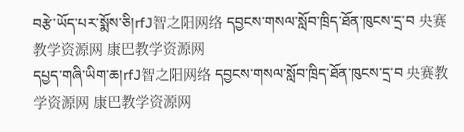བརྩེ་ཡོད་པར་སྨོས་ཅི།rfJ智之阳网络 དབྱངས་གསལ་སློབ་ཁྲིད་ཐོན་ཁུངས་དྲ་བ 央赛教学资源网 康巴教学资源网
དཔྱད་གཞི་ཡིག་ཆ།rfJ智之阳网络 དབྱངས་གསལ་སློབ་ཁྲིད་ཐོན་ཁུངས་དྲ་བ 央赛教学资源网 康巴教学资源网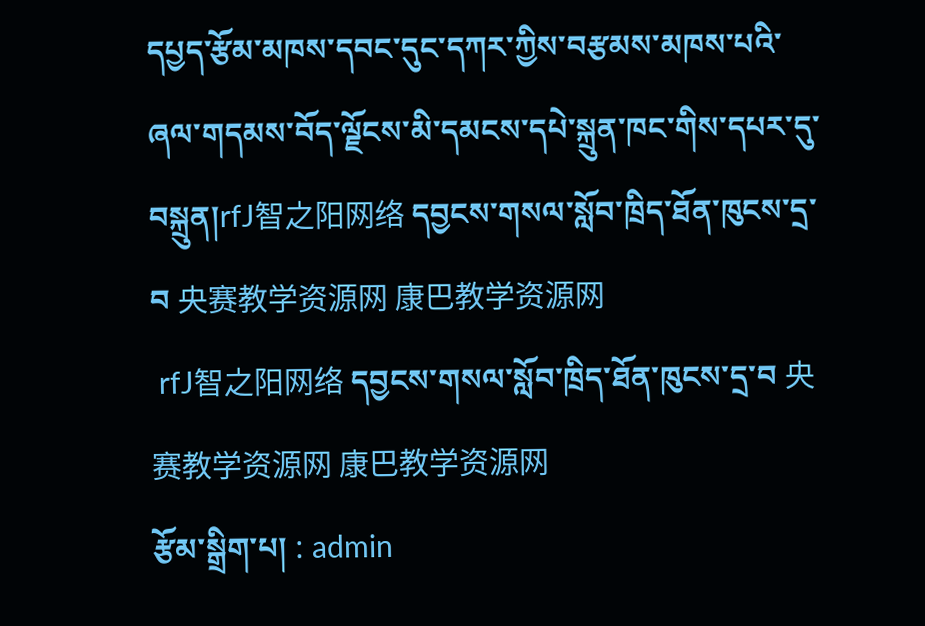དཔྱད་རྩོམ་མཁས་དབང་དུང་དཀར་ཀྱིས་བརྩམས་མཁས་པའི་ཞལ་གདམས་བོད་ལྗོངས་མི་དམངས་དཔེ་སྐྲུན་ཁང་གིས་དཔར་དུ་བསྐྲུན།rfJ智之阳网络 དབྱངས་གསལ་སློབ་ཁྲིད་ཐོན་ཁུངས་དྲ་བ 央赛教学资源网 康巴教学资源网
 rfJ智之阳网络 དབྱངས་གསལ་སློབ་ཁྲིད་ཐོན་ཁུངས་དྲ་བ 央赛教学资源网 康巴教学资源网
རྩོམ་སྒྲིག་པ། : admin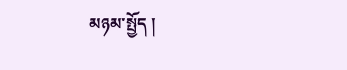མཉམ་སྤྱོད །